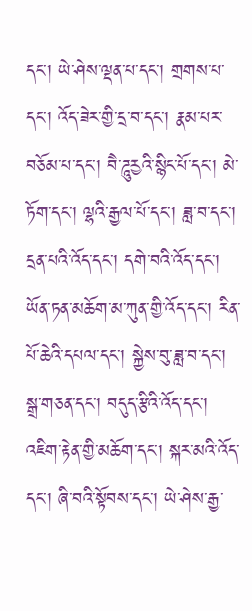དང་། ཡེ་ཤེས་ལྡན་པ་དང་། གྲགས་པ་དང་། འོད་ཟེར་གྱི་དྲ་བ་དང་། རྣམ་པར་བཅོམ་པ་དང་། བཻ་ཌཱུརྱའི་སྙིང་པོ་དང་། མེ་ཏོག་དང་། ལྷའི་རྒྱལ་པོ་དང་། ཟླ་བ་དང་། དྲན་པའི་འོད་དང་། དགེ་བའི་འོད་དང་། ཡོན་ཏན་མཆོག་མ་ཀུན་གྱི་འོད་དང་། རིན་པོ་ཆེའི་དཔལ་དང་། སྐྱེས་བུ་ཟླ་བ་དང་། སྒྲ་གཅན་དང་། བདུད་རྩིའི་འོད་དང་། འཇིག་རྟེན་གྱི་མཆོག་དང་། སྐར་མའི་འོད་དང་། ཞི་བའི་སྟོབས་དང་། ཡེ་ཤེས་རྒྱ་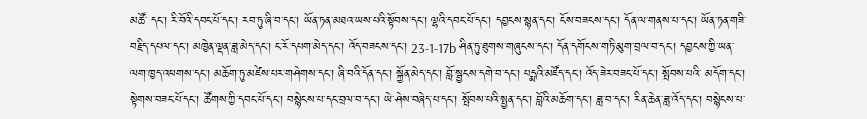མཚོ་ དང་། རི་བོའི་དབང་པོ་དང་། རབ་ཏུ་ཞི་བ་དང་། ཡོན་ཏན་མཐའ་ཡས་པའི་སྟོབས་དང་། ལྷའི་དབང་པོ་དང་། དབྱངས་སྙན་དང་། ངོས་བཟངས་དང་། དོན་ལ་གནས་པ་དང་། ཡོན་ཏན་གཟི་བརྗིད་དཔལ་དང་། མཁྱེན་ལྡན་ཟླ་མེད་དང་། ང་རོ་དཔག་མེད་དང་། འོད་བཟངས་དང་། 23-1-17b ཤིན་ཏུ་ཐུགས་གཞུངས་དང་། དོན་དགོངས་གཏི་མུག་བྲལ་བ་དང་། དབྱངས་ཀྱི་ཡན་ལག་ཁྱད་འཕགས་དང་། མཆོག་ཏུ་མཛེས་པར་གཤེགས་དང་། ཞི་བའི་དོན་དང་། སྐྱོན་མེད་དང་། བློ་སྦྱངས་དགེ་བ་དང་། པདྨའི་མཛོད་དང་། འོད་ཟེར་བཟང་པོ་དང་། སྤོབས་པའི་ མདོག་དང་། སྟེགས་བཟང་པོ་དང་། ཚོགས་ཀྱི་དབང་པོ་དང་། བསྙེངས་པ་དང་བྲལ་བ་དང་། ཡེ་ཤེས་བཞེད་པ་དང་། སྤོབས་པའི་སྤྱན་དང་། བློའི་མཆོག་དང་། ཟླ་བ་དང་། རིན་ཆེན་ཟླ་འོད་དང་། བསྙེངས་པ་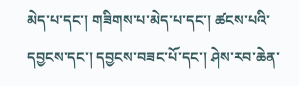མེད་པ་དང་། གཟིགས་པ་མེད་པ་དང་། ཚངས་པའི་དབྱངས་དང་། དབྱངས་བཟང་པོ་དང་། ཤེས་རབ་ཆེན་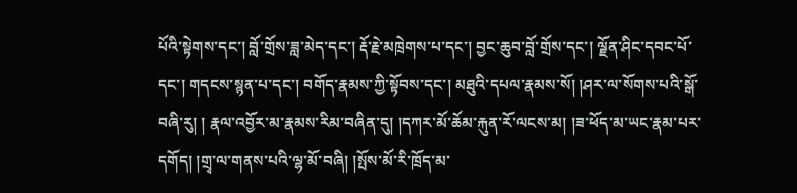པོའི་སྟེགས་དང་། བློ་གྲོས་ཟླ་མེད་དང་། རྡོ་རྗེ་མཁྲེགས་པ་དང་། བྱང་ཆུབ་བློ་གྲོས་དང་། ལྗོན་ཤིང་དབང་པོ་དང་། གདངས་སྙན་པ་དང་། བགོད་རྣམས་ཀྱི་སྟོབས་དང་། མཐུའི་དཔལ་རྣམས་སོ། །ཤར་ལ་སོགས་པའི་སྒོ་བཞི་རུ། ། རྣལ་འབྱོར་མ་རྣམས་རིམ་བཞིན་དུ། །དཀར་མོ་ཆོམ་རྐུན་རོ་ལངས་མ། །ཟ་ཕོད་མ་ཡང་རྣམ་པར་དགོད། །གྲྭ་ལ་གནས་པའི་ལྷ་མོ་བཞི། །སྤོས་མོ་རི་ཁྲོད་མ་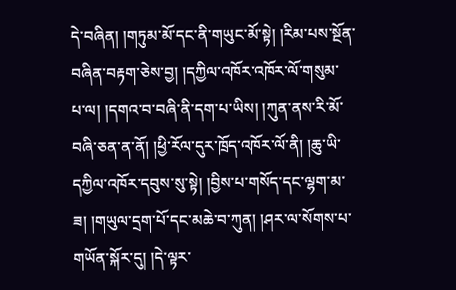དེ་བཞིན། །གཏུམ་མོ་དང་ནི་གཡུང་མོ་སྟེ། །རིམ་པས་སྔོན་བཞིན་བརྟག་ཅེས་བྱ། །དཀྱིལ་འཁོར་འཁོར་ལོ་གསུམ་ པ་ལ། །དགའ་བ་བཞི་ནི་དག་པ་ཡིས། །ཀུན་ནས་རི་མོ་བཞི་ཅན་ན་ནོ། །ཕྱི་རོལ་དུར་ཁྲོད་འཁོར་ལོ་ནི། །ཆུ་ཡི་དཀྱིལ་འཁོར་དབུས་སུ་སྟེ། །བྱིས་པ་གསོད་དང་ལྷག་མ་ཟ། །གཡུལ་དྲག་པོ་དང་མཆེ་བ་ཀུན། །ཤར་ལ་སོགས་པ་གཡོན་སྐོར་དུ། །དེ་ལྟར་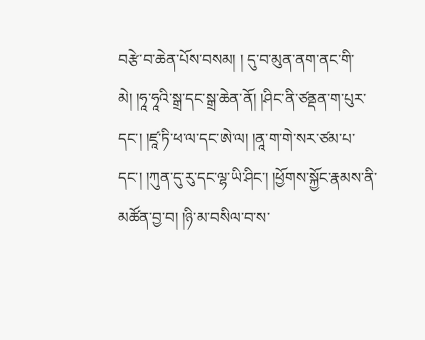བརྩེ་བ་ཆེན་པོས་བསམ། ། དུ་བ་མུན་ནག་ནང་གི་མེ། །ཧཱ་ཧཱའི་སྒྲ་དང་སྒྲ་ཆེན་ནོ། །ཤིང་ནི་ཙནྡན་ག་པུར་དང་། །ཛཱ་ཏི་ཕ་ལ་དང་ཨེ་ལ། །ནཱ་ག་གེ་སར་ཙམ་པ་དང་། །ཀུན་དུ་རུ་དང་ལྷ་ཡི་ཤིང་། །ཕྱོགས་སྐྱོང་རྣམས་ནི་མཚོན་བྱ་བ། །ཉི་མ་བསིལ་བ་ས་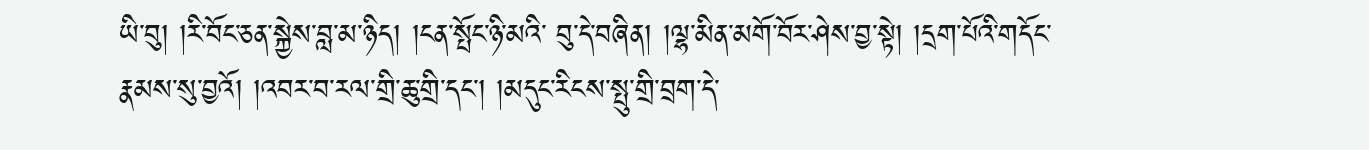ཡི་བུ། །རི་བོང་ཅན་སྐྱེས་བླ་མ་ཉིད། །ངན་སྤོང་ཉི་མའི་ བུ་དེ་བཞིན། །ལྷ་མིན་མགོ་བོར་ཤེས་བྱ་སྟེ། །དྲག་པོའི་གདོང་རྣམས་སུ་བྱའོ། །འབར་བ་རལ་གྲི་ཆུ་གྲི་དང་། །མདུང་རིངས་སྤུ་གྲི་བྲག་དེ་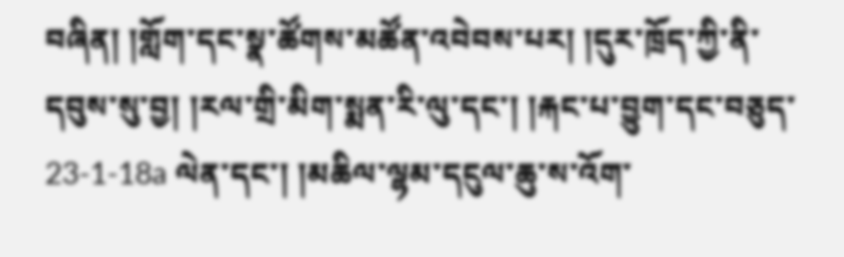བཞིན། །གློག་དང་སྣ་ཚོགས་མཚོན་འབེབས་པར། །དུར་ཁྲོད་ཀྱི་ནི་དབུས་སུ་བྱ། །རལ་གྲི་མིག་སྨན་རི་ལུ་དང་། །རྐང་པ་བྱུག་དང་བཅུད་ 23-1-18a ལེན་དང་། །མཆིལ་ལྷམ་དངུལ་ཆུ་ས་འོག་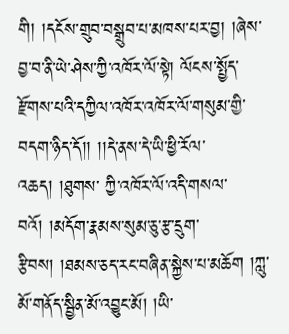གི། །དངོས་གྲུབ་བསྒྲུབ་པ་མཁས་པར་བྱ། །ཞེས་བྱ་བ་ནི་ཡེ་ཤེས་ཀྱི་འཁོར་ལོ་སྟེ། ལོངས་སྤྱོད་རྫོགས་པའི་དཀྱིལ་འཁོར་འཁོར་ལོ་གསུམ་གྱི་བདག་ཉིད་དོ།། །།དེ་ནས་དེ་ཡི་ཕྱི་རོལ་འཆད། །ཐུགས་ ཀྱི་འཁོར་ལོ་འདི་གསལ་བའོ། །མདོག་རྣམས་སུམ་ཅུ་རྩ་དྲུག་རྩིབས། །ཐམས་ཅད་རང་བཞིན་སྐྱེས་པ་མཆོག །ཀླུ་མོ་གནོད་སྦྱིན་མོ་འབྱུང་མོ། །ཡི་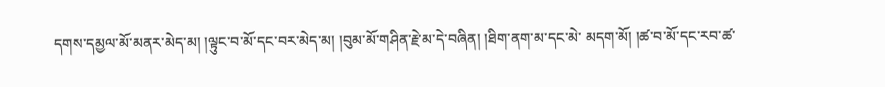དགས་དམྱལ་མོ་མནར་མེད་མ། །ལྟུང་བ་མོ་དང་བར་མེད་མ། །བུམ་མོ་གཤིན་རྗེ་མ་དེ་བཞིན། །ཐིག་ནག་མ་དང་མེ་ མདག་མོ། །ཚ་བ་མོ་དང་རབ་ཚ་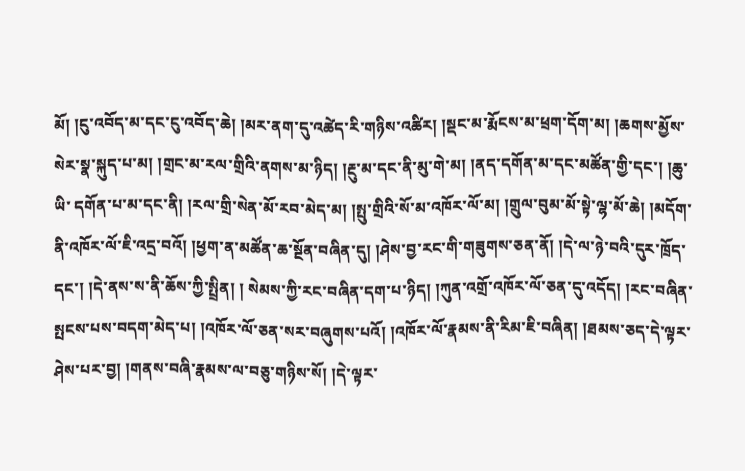མོ། །ངུ་འབོད་མ་དང་ངུ་འབོད་ཆེ། །མར་ནག་དུ་འཚེད་རི་གཉིས་འཚིར། །སྡང་མ་རྨོངས་མ་ཕྲག་དོག་མ། །ཆགས་མྱོས་སེར་སྣ་སྐུད་པ་མ། །གྲང་མ་རལ་གྲིའི་ནགས་མ་ཉིད། །རྔུ་མ་དང་ནི་མུ་གེ་མ། །ནད་དགོན་མ་དང་མཚོན་གྱི་དང་། །ཆུ་ཡི་ དགོན་པ་མ་དང་ནི། །རལ་གྲི་སེན་མོ་རབ་མེད་མ། །སྤུ་གྲིའི་སོ་མ་འཁོར་ལོ་མ། །གྲུལ་བུམ་མོ་སྟེ་ལྷ་མོ་ཆེ། །མདོག་ནི་འཁོར་ལོ་ཇི་འདྲ་བའོ། །ཕྱག་ན་མཚོན་ཆ་སྔོན་བཞིན་དུ། །ཤེས་བྱ་རང་གི་གཟུགས་ཅན་ནོ། །དེ་ལ་ཉེ་བའི་དུར་ཁྲོད་དང་། །དེ་ནས་ས་ནི་ཆོས་ཀྱི་སྤྲིན། ། སེམས་ཀྱི་རང་བཞིན་དག་པ་ཉིད། །ཀུན་འགྲོ་འཁོར་ལོ་ཅན་དུ་འདོད། །རང་བཞིན་སྤངས་པས་བདག་མེད་པ། །འཁོར་ལོ་ཅན་སར་བཞུགས་པའོ། །འཁོར་ལོ་རྣམས་ནི་རིམ་ཇི་བཞིན། །ཐམས་ཅད་དེ་ལྟར་ཤེས་པར་བྱ། །གནས་བཞི་རྣམས་ལ་བཅུ་གཉིས་སོ། །དེ་ལྟར་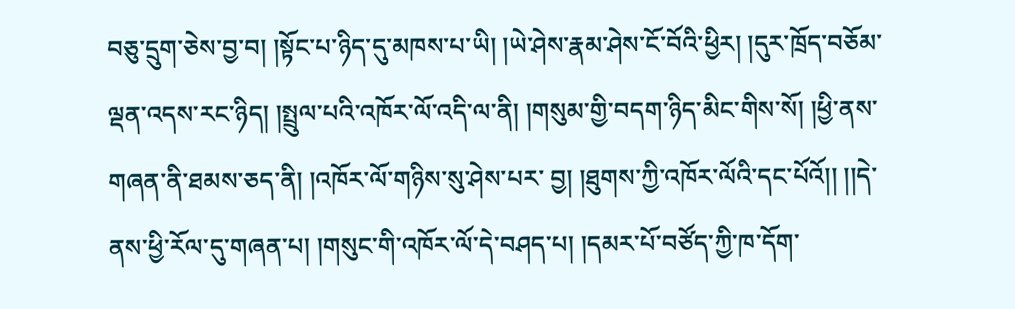བཅུ་དྲུག་ཅེས་བྱ་བ། །སྟོང་པ་ཉིད་དུ་མཁས་པ་ཡི། །ཡེ་ཤེས་རྣམ་ཤེས་ངོ་བོའི་ཕྱིར། །དུར་ཁྲོད་བཅོམ་ལྡན་འདས་རང་ཉིད། །སྤྲུལ་པའི་འཁོར་ལོ་འདི་ལ་ནི། །གསུམ་གྱི་བདག་ཉིད་མིང་གིས་སོ། །ཕྱི་ནས་གཞན་ནི་ཐམས་ཅད་ནི། །འཁོར་ལོ་གཉིས་སུ་ཤེས་པར་ བྱ། །ཐུགས་ཀྱི་འཁོར་ལོའི་དང་པོའོ།། །།དེ་ནས་ཕྱི་རོལ་དུ་གཞན་པ། །གསུང་གི་འཁོར་ལོ་དེ་བཤད་པ། །དམར་པོ་བཙོད་ཀྱི་ཁ་དོག་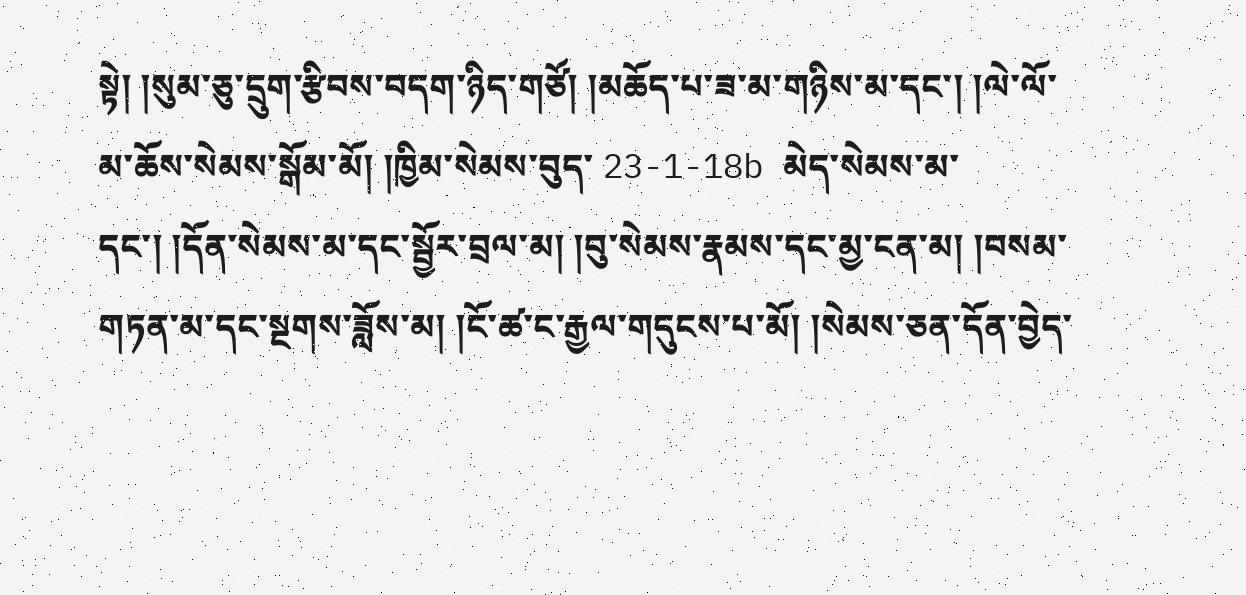སྟེ། །སུམ་ཅུ་དྲུག་རྩིབས་བདག་ཉིད་གཙོ། །མཆོད་པ་ཟ་མ་གཉིས་མ་དང་། །ལེ་ལོ་མ་ཆོས་སེམས་སྒོམ་མོ། །ཁྱིམ་སེམས་བུད་ 23-1-18b མེད་སེམས་མ་དང་། །དོན་སེམས་མ་དང་སྦྱོར་བྲལ་མ། །བུ་སེམས་རྣམས་དང་མྱ་ངན་མ། །བསམ་གཏན་མ་དང་སྔགས་ཟློས་མ། །ངོ་ཚ་ང་རྒྱལ་གདུངས་པ་མོ། །སེམས་ཅན་དོན་བྱེད་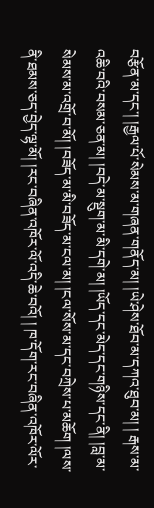བརྩོན་མ་དང་། །རྒྱལ་པོ་སེམས་མ་གཞན་གནོད་མ། །ཡེ་ཤེས་ཐོབ་མ་དཀའ་ཐུབ་མ། ། རྒས་མ་འཆི་བའི་བསམ་ཅན་མ། །བདེ་མ་སྡུག་མ་མི་དགེ་མ། །ཡོད་དང་མེད་དང་གཉིས་དང་ནི། །བླ་མ་སེམས་མ་འགྲོ་བ་མོ། །བཟོད་མ་མི་བཟོད་མ་ངལ་མ། །ངལ་སོས་མ་དང་བཀྲེས་པ་མཆོག །ལས་ནི་ཐམས་ཅད་བྱེད་ལྷ་མོ། །རང་བཞིན་འཁོར་ལོ་འདི་ཆེ་བའོ། ། ཁ་དོག་རང་བཞིན་འཁོར་ལོར་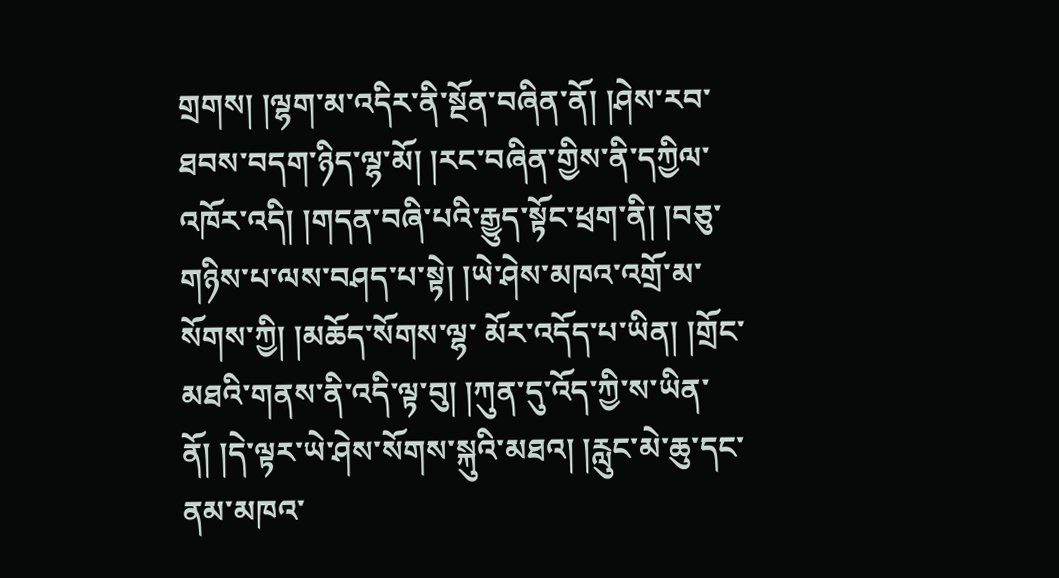གྲགས། །ལྷག་མ་འདིར་ནི་སྔོན་བཞིན་ནོ། །ཤེས་རབ་ཐབས་བདག་ཉིད་ལྷ་མོ། །རང་བཞིན་གྱིས་ནི་དཀྱིལ་འཁོར་འདི། །གདན་བཞི་པའི་རྒྱུད་སྟོང་ཕྲག་ནི། །བཅུ་གཉིས་པ་ལས་བཤད་པ་སྟེ། །ཡེ་ཤེས་མཁའ་འགྲོ་མ་སོགས་ཀྱི། །མཆོད་སོགས་ལྷ་ མོར་འདོད་པ་ཡིན། །གྲོང་མཐའི་གནས་ནི་འདི་ལྟ་བུ། །ཀུན་དུ་འོད་ཀྱི་ས་ཡིན་ནོ། །དེ་ལྟར་ཡེ་ཤེས་སོགས་སྐུའི་མཐའ། །རླུང་མེ་ཆུ་དང་ནམ་མཁའ་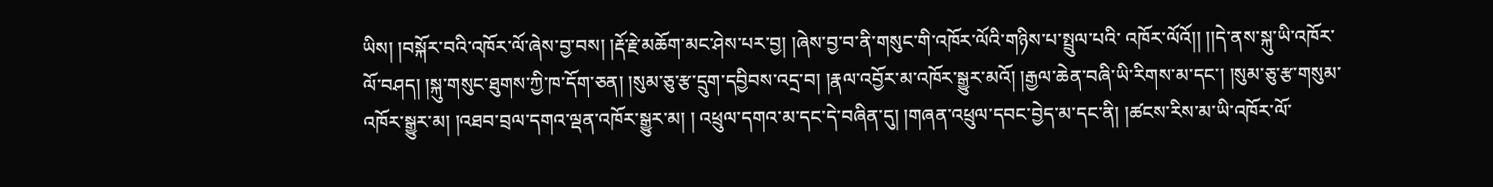ཡིས། །བསྐོར་བའི་འཁོར་ལོ་ཞེས་བྱ་བས། །རྡོ་རྗེ་མཆོག་མང་ཤེས་པར་བྱ། །ཞེས་བྱ་བ་ནི་གསུང་གི་འཁོར་ལོའི་གཉིས་པ་སྤྲུལ་པའི་ འཁོར་ལོའོ།། །།དེ་ནས་སྐུ་ཡི་འཁོར་ལོ་བཤད། །སྐུ་གསུང་ཐུགས་ཀྱི་ཁ་དོག་ཅན། །སུམ་ཅུ་རྩ་དྲུག་དབྱིབས་འདྲ་བ། །རྣལ་འབྱོར་མ་འཁོར་སྒྱུར་མའོ། །རྒྱལ་ཆེན་བཞི་ཡི་རིགས་མ་དང་། །སུམ་ཅུ་རྩ་གསུམ་འཁོར་སྒྱུར་མ། །འཐབ་བྲལ་དགའ་ལྡན་འཁོར་སྒྱུར་མ། ། འཕྲུལ་དགའ་མ་དང་དེ་བཞིན་དུ། །གཞན་འཕྲུལ་དབང་བྱེད་མ་དང་ནི། །ཚངས་རིས་མ་ཡི་འཁོར་ལོ་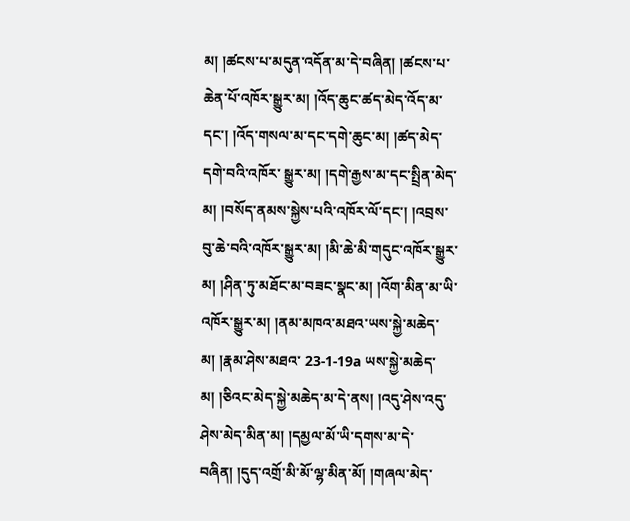མ། །ཚངས་པ་མདུན་འདོན་མ་དེ་བཞིན། །ཚངས་པ་ཆེན་པོ་འཁོར་སྒྱུར་མ། །འོད་ཆུང་ཚད་མེད་འོད་མ་དང་། །འོད་གསལ་མ་དང་དགེ་ཆུང་མ། །ཚད་མེད་དགེ་བའི་འཁོར་ སྒྱུར་མ། །དགེ་རྒྱས་མ་དང་སྤྲིན་མེད་མ། །བསོད་ནམས་སྐྱེས་པའི་འཁོར་ལོ་དང་། །འབྲས་བུ་ཆེ་བའི་འཁོར་སྒྱུར་མ། །མི་ཆེ་མི་གདུང་འཁོར་སྒྱུར་མ། །ཤིན་ཏུ་མཐོང་མ་བཟང་སྣང་མ། །འོག་མིན་མ་ཡི་འཁོར་སྒྱུར་མ། །ནམ་མཁའ་མཐའ་ཡས་སྐྱེ་མཆེད་མ། །རྣམ་ཤེས་མཐའ་ 23-1-19a ཡས་སྐྱེ་མཆེད་མ། །ཅིའང་མེད་སྐྱེ་མཆེད་མ་དེ་ནས། །འདུ་ཤེས་འདུ་ཤེས་མེད་མིན་མ། །དམྱལ་མོ་ཡི་དགས་མ་དེ་བཞིན། །དུད་འགྲོ་མི་མོ་ལྷ་མིན་མོ། །གཞལ་མེད་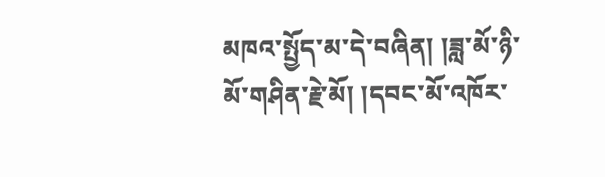མཁའ་སྤྱོད་མ་དེ་བཞིན། །ཟླ་མོ་ཉི་མོ་གཤིན་རྗེ་མོ། །དབང་མོ་འཁོར་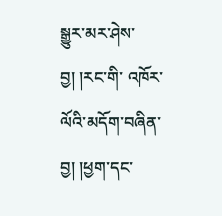སྒྱུར་མར་ཤེས་བྱ། །རང་གི་ འཁོར་ལོའི་མདོག་བཞིན་བྱ། །ཕྱག་དང་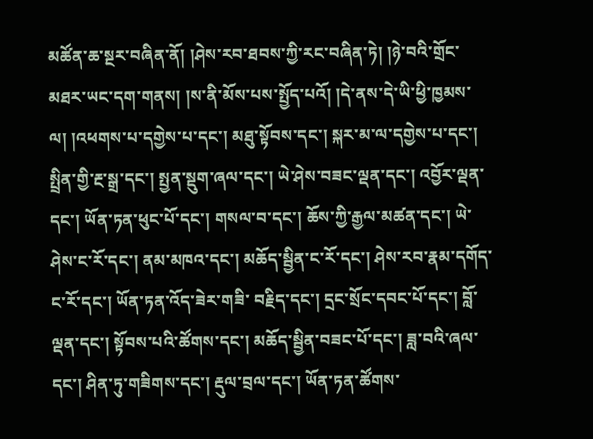མཚོན་ཆ་སྔར་བཞིན་ནོ། །ཤེས་རབ་ཐབས་ཀྱི་རང་བཞིན་ཏེ། །ཉེ་བའི་གྲོང་མཐར་ཡང་དག་གནས། །ས་ནི་མོས་པས་སྤྱོད་པའོ། །དེ་ནས་དེ་ཡི་ཕྱི་ཁྱམས་ལ། །འཕགས་པ་དགྱེས་པ་དང་། མཐུ་སྟོབས་དང་། སྐར་མ་ལ་དགྱེས་པ་དང་། སྤྲིན་གྱི་རྔ་སྒྲ་དང་། སྤྱན་སྡུག་ཞལ་དང་། ཡེ་ཤེས་བཟང་ལྡན་དང་། འབྱོར་ལྡན་དང་། ཡོན་ཏན་ཕུང་པོ་དང་། གསལ་བ་དང་། ཆོས་ཀྱི་རྒྱལ་མཚན་དང་། ཡེ་ཤེས་ང་རོ་དང་། ནམ་མཁའ་དང་། མཆོད་སྦྱིན་ང་རོ་དང་། ཤེས་རབ་རྣམ་དགོད་ང་རོ་དང་། ཡོན་ཏན་འོད་ཟེར་གཟི་ བརྗིད་དང་། དྲང་སྲོང་དབང་པོ་དང་། བློ་ལྡན་དང་། སྟོབས་པའི་ཚོགས་དང་། མཆོད་སྦྱིན་བཟང་པོ་དང་། ཟླ་བའི་ཞལ་དང་། ཤིན་ཏུ་གཟིགས་དང་། རྡུལ་བྲལ་དང་། ཡོན་ཏན་ཚོགས་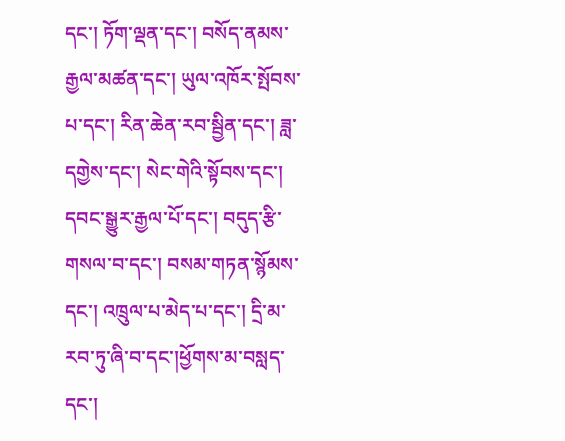དང་། ཏོག་ལྡན་དང་། བསོད་ནམས་རྒྱལ་མཚན་དང་། ཡུལ་འཁོར་སྤོབས་པ་དང་། རིན་ཆེན་རབ་སྦྱིན་དང་། ཟླ་དགྱེས་དང་། སེང་གེའི་སྟོབས་དང་། དབང་སྒྱུར་རྒྱལ་པོ་དང་། བདུད་རྩི་གསལ་བ་དང་། བསམ་གཏན་སྙོམས་དང་། འཁྲུལ་པ་མེད་པ་དང་། དྲི་མ་རབ་ཏུ་ཞི་བ་དང་།ཕྱོགས་མ་བསླད་དང་།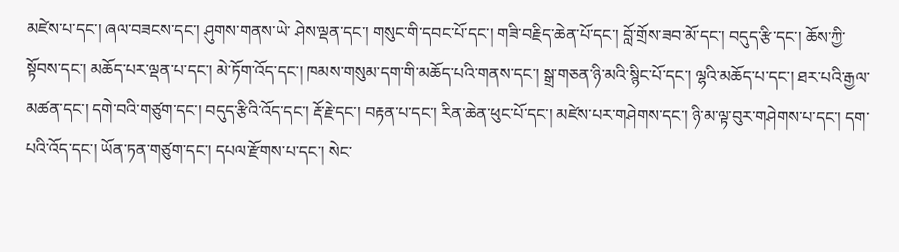མཛེས་པ་དང་། ཞལ་བཟངས་དང་། ཤུགས་གནས་ཡེ་ ཤེས་ལྡན་དང་། གསུང་གི་དབང་པོ་དང་། གཟི་བརྗིད་ཆེན་པོ་དང་། བློ་གྲོས་ཟབ་མོ་དང་། བདུད་རྩི་དང་། ཆོས་ཀྱི་སྟོབས་དང་། མཆོད་པར་ལྡན་པ་དང་། མེ་ཏོག་འོད་དང་། ཁམས་གསུམ་དག་གི་མཆོད་པའི་གནས་དང་། སྒྲ་གཅན་ཉི་མའི་སྙིང་པོ་དང་། ལྷའི་མཆོད་པ་དང་། ཐར་པའི་རྒྱལ་མཚན་དང་། དགེ་བའི་གཙུག་དང་། བདུད་རྩིའི་འོད་དང་། རྡོ་རྗེ་དང་། བརྟན་པ་དང་། རིན་ཆེན་ཕུང་པོ་དང་། མཛེས་པར་གཤེགས་དང་། ཉི་མ་ལྟ་བུར་གཤེགས་པ་དང་། དག་པའི་འོད་དང་། ཡོན་ཏན་གཙུག་དང་། དཔལ་རྫོགས་པ་དང་། སེང་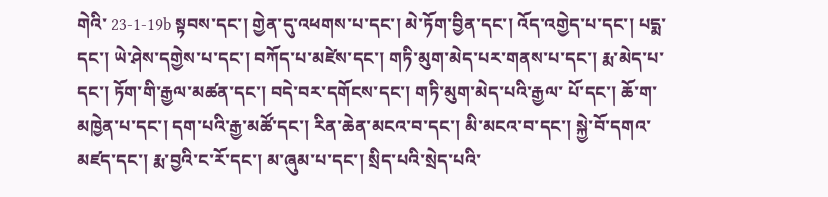གེའི་ 23-1-19b སྟབས་དང་། གྱེན་དུ་འཕགས་པ་དང་། མེ་ཏོག་བྱིན་དང་། འོད་འགྱེད་པ་དང་། པདྨ་དང་། ཡེ་ཤེས་དགྱེས་པ་དང་། བཀོད་པ་མཛེས་དང་། གཏི་མུག་མེད་པར་གནས་པ་དང་། རྨ་མེད་པ་དང་། ཏོག་གི་རྒྱལ་མཚན་དང་། བདེ་བར་དགོངས་དང་། གཏི་མུག་མེད་པའི་རྒྱལ་ པོ་དང་། ཆོ་ག་མཁྱེན་པ་དང་། དག་པའི་རྒྱ་མཚོ་དང་། རིན་ཆེན་མངའ་བ་དང་། མི་མངའ་བ་དང་། སྐྱེ་བོ་དགའ་མཛད་དང་། རྨ་བྱའི་ང་རོ་དང་། མ་ཞུམ་པ་དང་། སྲིད་པའི་སྲེད་པའི་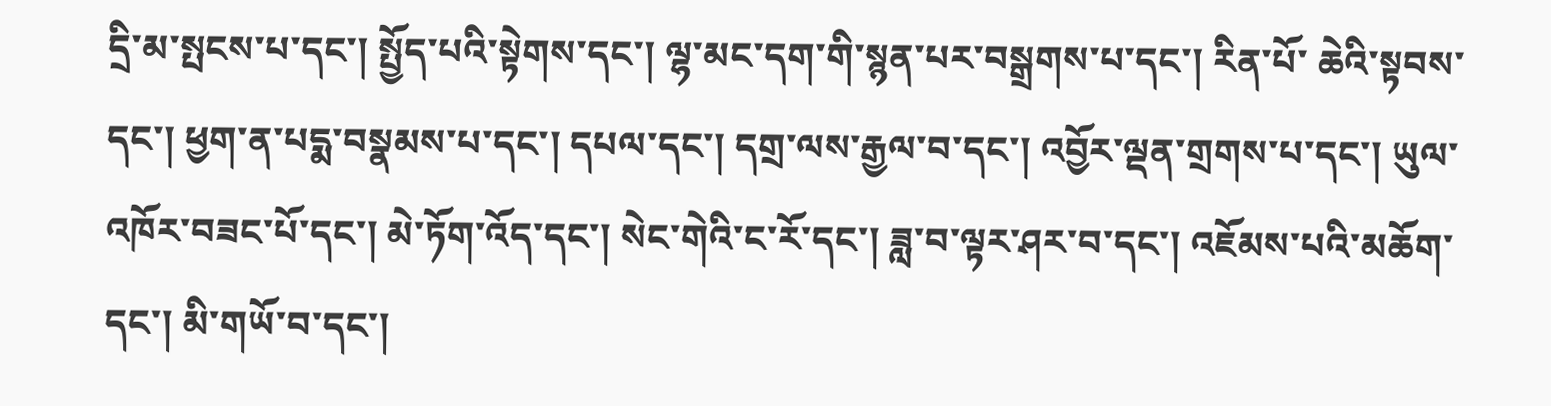དྲི་མ་སྤངས་པ་དང་། སྤྱོད་པའི་སྟེགས་དང་། ལྷ་མང་དག་གི་སྙན་པར་བསྒྲགས་པ་དང་། རིན་པོ་ ཆེའི་སྟབས་དང་། ཕྱག་ན་པདྨ་བསྣམས་པ་དང་། དཔལ་དང་། དགྲ་ལས་རྒྱལ་བ་དང་། འབྱོར་ལྡན་གྲགས་པ་དང་། ཡུལ་འཁོར་བཟང་པོ་དང་། མེ་ཏོག་འོད་དང་། སེང་གེའི་ང་རོ་དང་། ཟླ་བ་ལྟར་ཤར་བ་དང་། འཇོམས་པའི་མཆོག་དང་། མི་གཡོ་བ་དང་།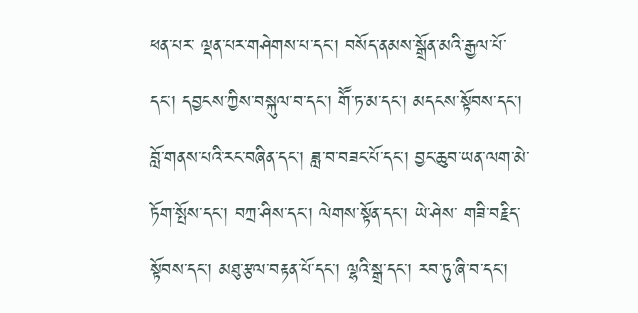ཕན་པར་ ལྡན་པར་གཤེགས་པ་དང་། བསོད་ནམས་སྒྲོན་མའི་རྒྱལ་པོ་དང་། དབྱངས་ཀྱིས་བསྐུལ་བ་དང་། གཽ་ཏ་མ་དང་། མདངས་སྟོབས་དང་། བློ་གནས་པའི་རང་བཞིན་དང་། ཟླ་བ་བཟང་པོ་དང་། བྱང་ཆུབ་ཡན་ལག་མེ་ཏོག་སྤོས་དང་། བཀྲ་ཤིས་དང་། ལེགས་སྟོན་དང་། ཡེ་ཤེས་ གཟི་བརྗིད་སྟོབས་དང་། མཐུ་རྩལ་བརྟན་པོ་དང་། ལྷའི་སྒྲ་དང་། རབ་ཏུ་ཞི་བ་དང་།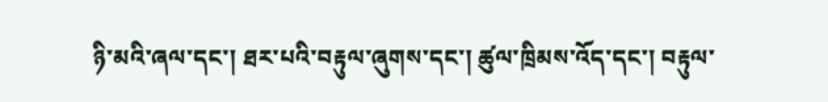ཉི་མའི་ཞལ་དང་། ཐར་པའི་བརྟུལ་ཞུགས་དང་། ཚུལ་ཁྲིམས་འོད་དང་། བརྟུལ་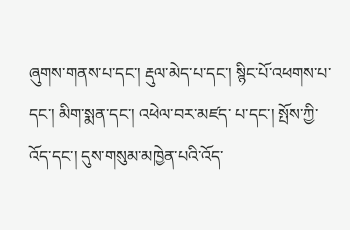ཞུགས་གནས་པ་དང་། རྡུལ་མེད་པ་དང་། སྙིང་པོ་འཕགས་པ་དང་། མིག་སྨན་དང་། འཕེལ་བར་མཛད་ པ་དང་། སྤོས་ཀྱི་འོད་དང་། དུས་གསུམ་མཁྱེན་པའི་འོད་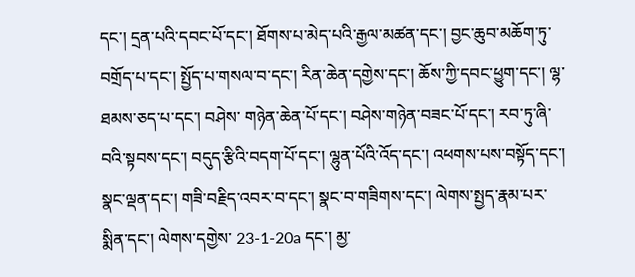དང་། དྲན་པའི་དབང་པོ་དང་། ཐོགས་པ་མེད་པའི་རྒྱལ་མཚན་དང་། བྱང་ཆུབ་མཆོག་ཏུ་བགྲོད་པ་དང་། སྤྱོད་པ་གསལ་བ་དང་། རིན་ཆེན་དགྱེས་དང་། ཆོས་ཀྱི་དབང་ཕྱུག་དང་། ལྷ་ཐམས་ཅད་པ་དང་། བཤེས་ གཉེན་ཆེན་པོ་དང་། བཤེས་གཉེན་བཟང་པོ་དང་། རབ་ཏུ་ཞི་བའི་སྟབས་དང་། བདུད་རྩིའི་བདག་པོ་དང་། ལྷུན་པོའི་འོད་དང་། འཕགས་པས་བསྟོད་དང་། སྣང་ལྡན་དང་། གཟི་བརྗིད་འབར་བ་དང་། སྣང་བ་གཟིགས་དང་། ལེགས་སྤྱད་རྣམ་པར་སྨིན་དང་། ལེགས་དགྱེས་ 23-1-20a དང་། མྱ་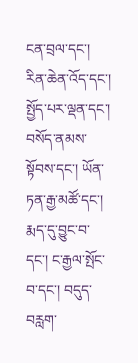ངན་བྲལ་དང་། རིན་ཆེན་འོད་དང་། སྤྱོད་པར་ལྡན་དང་། བསོད་ནམས་སྟོབས་དང་། ཡོན་ཏན་རྒྱ་མཚོ་དང་། རྨད་དུ་བྱུང་བ་དང་། ང་རྒྱལ་སྤོང་བ་དང་། བདུད་བརླག་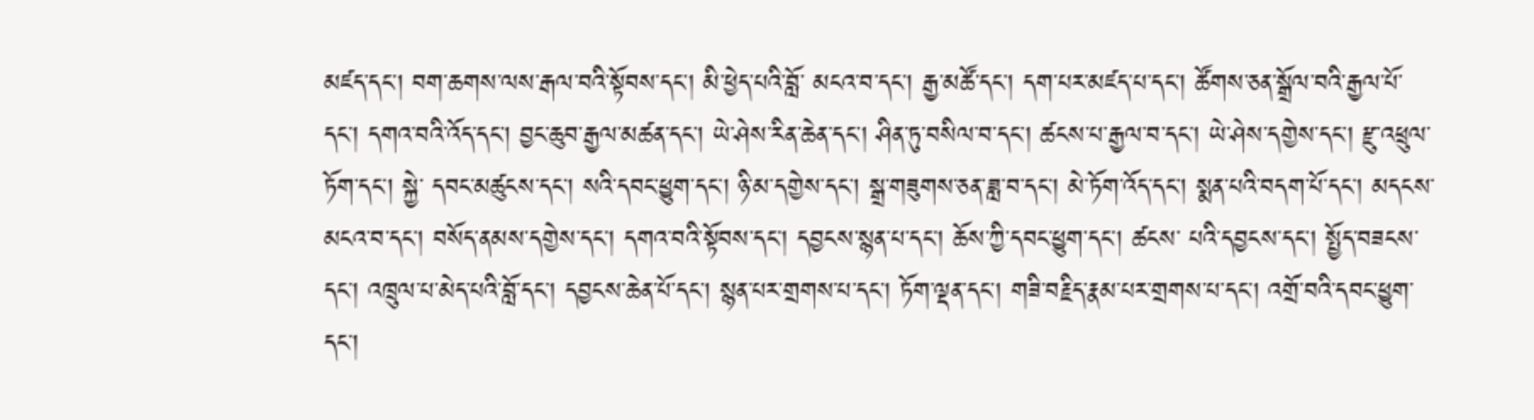མཛད་དང་། བག་ཆགས་ལས་རྒལ་བའི་སྟོབས་དང་། མི་ཕྱེད་པའི་བློ་ མངའ་བ་དང་། རྒྱ་མཚོ་དང་། དག་པར་མཛད་པ་དང་། ཚོགས་ཅན་སྒྲོལ་བའི་རྒྱལ་པོ་དང་། དགའ་བའི་འོད་དང་། བྱང་ཆུབ་རྒྱལ་མཚན་དང་། ཡེ་ཤེས་རིན་ཆེན་དང་། ཤིན་ཏུ་བསིལ་བ་དང་། ཚངས་པ་རྒྱལ་བ་དང་། ཡེ་ཤེས་དགྱེས་དང་། རྫུ་འཕྲུལ་ཏོག་དང་། སྐྱེ་ དབང་མཚུངས་དང་། སའི་དབང་ཕྱུག་དང་། ཉི་མ་དགྱེས་དང་། སྒྲ་གཟུགས་ཅན་ཟླ་བ་དང་། མེ་ཏོག་འོད་དང་། སྨན་པའི་བདག་པོ་དང་། མདངས་མངའ་བ་དང་། བསོད་ནམས་དགྱེས་དང་། དགའ་བའི་སྟོབས་དང་། དབྱངས་སྙན་པ་དང་། ཆོས་ཀྱི་དབང་ཕྱུག་དང་། ཚངས་ པའི་དབྱངས་དང་། སྤྱོད་བཟངས་དང་། འཁྲུལ་པ་མེད་པའི་བློ་དང་། དབྱངས་ཆེན་པོ་དང་། སྙན་པར་གྲགས་པ་དང་། ཏོག་ལྡན་དང་། གཟི་བརྗིད་རྣམ་པར་གྲགས་པ་དང་། འགྲོ་བའི་དབང་ཕྱུག་དང་།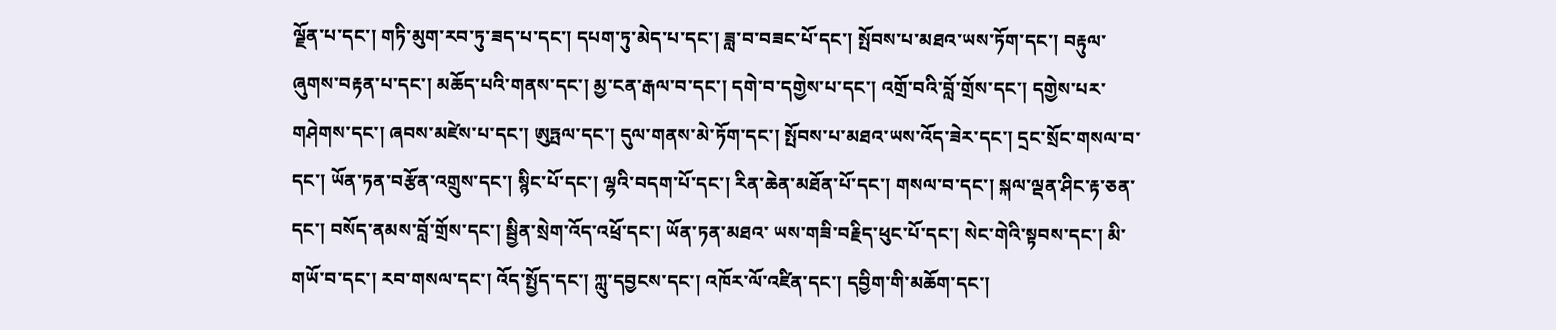ལྗོན་པ་དང་། གཏི་མུག་རབ་ཏུ་ཟད་པ་དང་། དཔག་ཏུ་མེད་པ་དང་། ཟླ་བ་བཟང་པོ་དང་། སྤོབས་པ་མཐའ་ཡས་ཏོག་དང་། བརྟུལ་ཞུགས་བརྟན་པ་དང་། མཆོད་པའི་གནས་དང་། མྱ་ངན་རྒལ་བ་དང་། དགེ་བ་དགྱེས་པ་དང་། འགྲོ་བའི་བློ་གྲོས་དང་། དགྱེས་པར་གཤེགས་དང་། ཞབས་མཛེས་པ་དང་། ཨུཏྤལ་དང་། དུལ་གནས་མེ་ཏོག་དང་། སྤོབས་པ་མཐའ་ཡས་འོད་ཟེར་དང་། དྲང་སྲོང་གསལ་བ་དང་། ཡོན་ཏན་བརྩོན་འགྲུས་དང་། སྙིང་པོ་དང་། ལྷའི་བདག་པོ་དང་། རིན་ཆེན་མཐོན་པོ་དང་། གསལ་བ་དང་། སྐལ་ལྡན་ཤིང་རྟ་ཅན་དང་། བསོད་ནམས་བློ་གྲོས་དང་། སྦྱིན་སྲེག་འོད་འཕྲོ་དང་། ཡོན་ཏན་མཐའ་ ཡས་གཟི་བརྗིད་ཕུང་པོ་དང་། སེང་གེའི་སྟབས་དང་། མི་གཡོ་བ་དང་། རབ་གསལ་དང་། འོད་སྤྱོད་དང་། ཀླུ་དབྱངས་དང་། འཁོར་ལོ་འཛིན་དང་། དབྱིག་གི་མཆོག་དང་།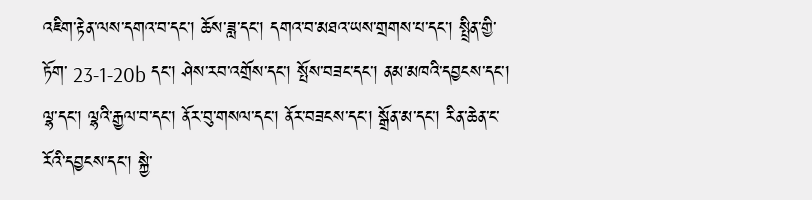འཇིག་རྟེན་ལས་དགའ་བ་དང་། ཆོས་ཟླ་དང་། དགའ་བ་མཐའ་ཡས་གྲགས་པ་དང་། སྤྲིན་གྱི་ཏོག་ 23-1-20b དང་། ཤེས་རབ་འགྲོས་དང་། སྤོས་བཟང་དང་། ནམ་མཁའི་དབྱངས་དང་། ལྷ་དང་། ལྷའི་རྒྱལ་བ་དང་། ནོར་བུ་གསལ་དང་། ནོར་བཟངས་དང་། སྒྲོན་མ་དང་། རིན་ཆེན་ང་རོའི་དབྱངས་དང་། སྐྱེ་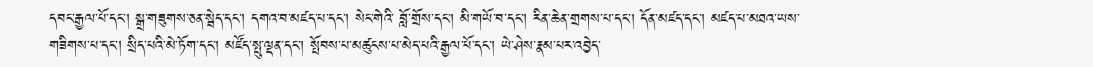དབང་རྒྱལ་པོ་དང་། སྒྲ་གཟུགས་ཅན་སྦེད་དང་། དགའ་བ་མཛད་པ་དང་། སེང་གེའི་ བློ་གྲོས་དང་། མི་གཡོ་བ་དང་། རིན་ཆེན་གྲགས་པ་དང་། དོན་མཛད་དང་། མཛད་པ་མཐའ་ཡས་གཟིགས་པ་དང་། སྲིད་པའི་མེ་ཏོག་དང་། མཛོད་སྤུ་ལྡན་དང་། སྤོབས་པ་མཚུངས་པ་མེད་པའི་རྒྱལ་པོ་དང་། ཡེ་ཤེས་རྣམ་པར་འབྱེད་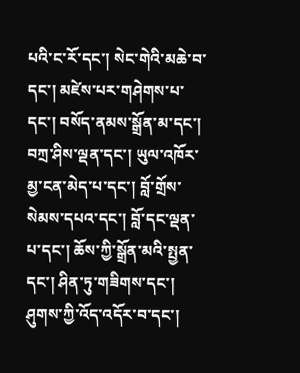པའི་ང་རོ་དང་། སེང་གེའི་མཆེ་བ་ དང་། མཛེས་པར་གཤེགས་པ་དང་། བསོད་ནམས་སྒྲོན་མ་དང་། བཀྲ་ཤིས་ལྡན་དང་། ཡུལ་འཁོར་མྱ་ངན་མེད་པ་དང་། བློ་གྲོས་སེམས་དཔའ་དང་། བློ་དང་ལྡན་པ་དང་། ཆོས་ཀྱི་སྒྲོན་མའི་སྤྱན་དང་། ཤིན་ཏུ་གཟིགས་དང་། ཤུགས་ཀྱི་འོད་འདོར་བ་དང་།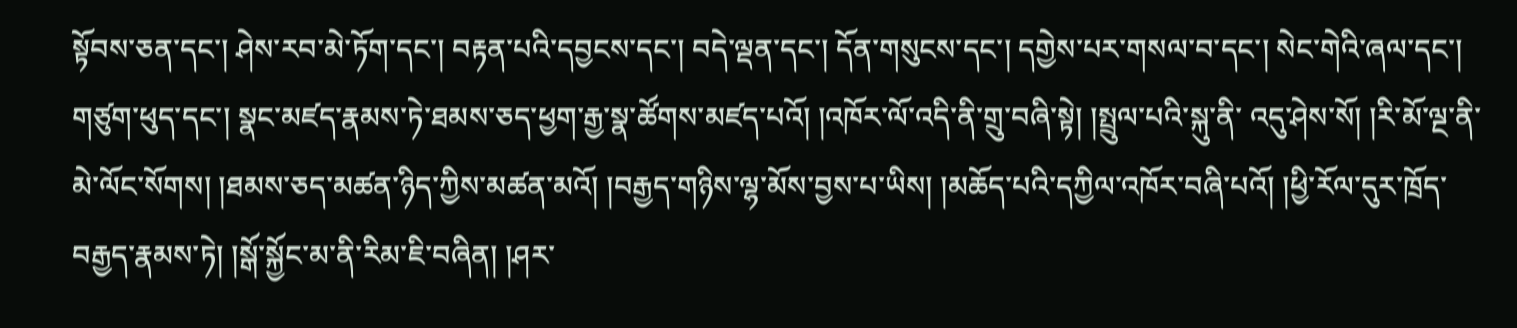སྟོབས་ཅན་དང་། ཤེས་རབ་མེ་ཏོག་དང་། བརྟན་པའི་དབྱངས་དང་། བདེ་ལྡན་དང་། དོན་གསུངས་དང་། དགྱེས་པར་གསལ་བ་དང་། སེང་གེའི་ཞལ་དང་། གཙུག་ཕུད་དང་། སྣང་མཛད་རྣམས་ཏེ་ཐམས་ཅད་ཕྱག་རྒྱ་སྣ་ཚོགས་མཛད་པའོ། །འཁོར་ལོ་འདི་ནི་གྲུ་བཞི་སྟེ། །སྤྲུལ་པའི་སྐུ་ནི་ འདུ་ཤེས་སོ། །རི་མོ་ལྔ་ནི་མེ་ལོང་སོགས། །ཐམས་ཅད་མཚན་ཉིད་ཀྱིས་མཚན་མའོ། །བརྒྱད་གཉིས་ལྷ་མོས་བྱས་པ་ཡིས། །མཆོད་པའི་དཀྱིལ་འཁོར་བཞི་པའོ། །ཕྱི་རོལ་དུར་ཁྲོད་བརྒྱད་རྣམས་ཏེ། །སྒོ་སྐྱོང་མ་ནི་རིམ་ཇི་བཞིན། །ཤར་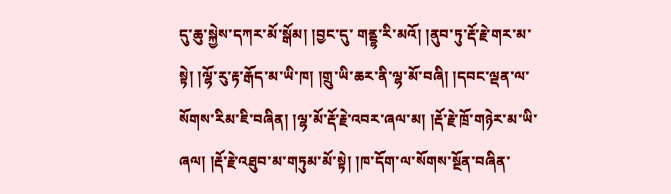དུ་ཆུ་སྐྱེས་དཀར་མོ་སྒོམ། །བྱང་དུ་ གནྡྷ་རི་མའོ། །ནུབ་ཏུ་རྡོ་རྗེ་གར་མ་སྟེ། །ལྷོ་རུ་རྟ་རྒོད་མ་ཡི་ཁ། །གྲུ་ཡི་ཆར་ནི་ལྷ་མོ་བཞི། །དབང་ལྡན་ལ་སོགས་རིམ་ཇི་བཞིན། །ལྷ་མོ་རྡོ་རྗེ་འབར་ཞལ་མ། །རྡོ་རྗེ་ཁྲོ་གཉེར་མ་ཡི་ཞལ། །རྡོ་རྗེ་འཐུབ་མ་གཏུམ་མོ་སྟེ། །ཁ་དོག་ལ་སོགས་སྔོན་བཞིན་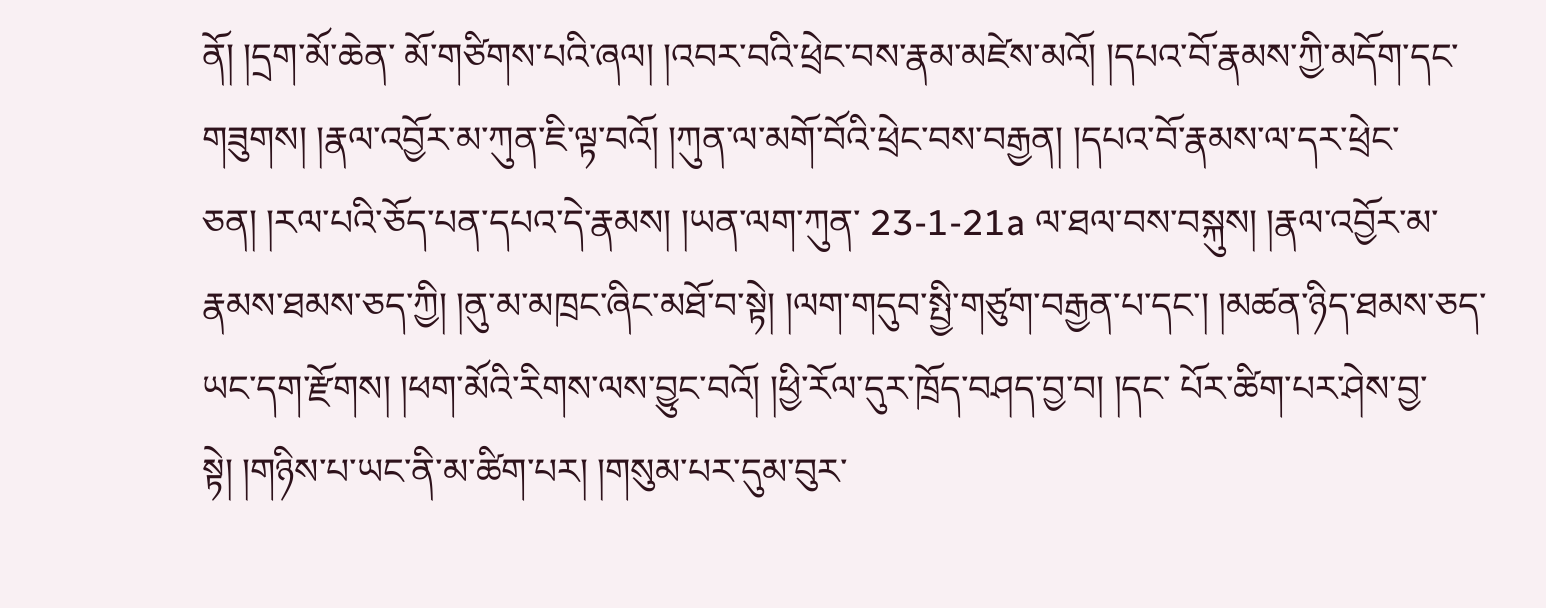ནོ། །དྲག་མོ་ཆེན་ མོ་གཙིགས་པའི་ཞལ། །འབར་བའི་ཕྲེང་བས་རྣམ་མཛེས་མའོ། །དཔའ་བོ་རྣམས་ཀྱི་མདོག་དང་གཟུགས། །རྣལ་འབྱོར་མ་ཀུན་ཇི་ལྟ་བའོ། །ཀུན་ལ་མགོ་བོའི་ཕྲེང་བས་བརྒྱན། །དཔའ་བོ་རྣམས་ལ་དར་ཕྲེང་ཅན། །རལ་པའི་ཅོད་པན་དཔའ་དེ་རྣམས། །ཡན་ལག་ཀུན་ 23-1-21a ལ་ཐལ་བས་བསྐུས། །རྣལ་འབྱོར་མ་རྣམས་ཐམས་ཅད་ཀྱི། །ནུ་མ་མཁྲང་ཞིང་མཐོ་བ་སྟེ། །ལག་གདུབ་སྤྱི་གཙུག་བརྒྱན་པ་དང་། །མཚན་ཉིད་ཐམས་ཅད་ཡང་དག་རྫོགས། །ཕག་མོའི་རིགས་ལས་བྱུང་བའོ། །ཕྱི་རོལ་དུར་ཁྲོད་བཤད་བྱ་བ། །དང་ པོར་ཚིག་པར་ཤེས་བྱ་སྟེ། །གཉིས་པ་ཡང་ནི་མ་ཚིག་པར། །གསུམ་པར་དུམ་བུར་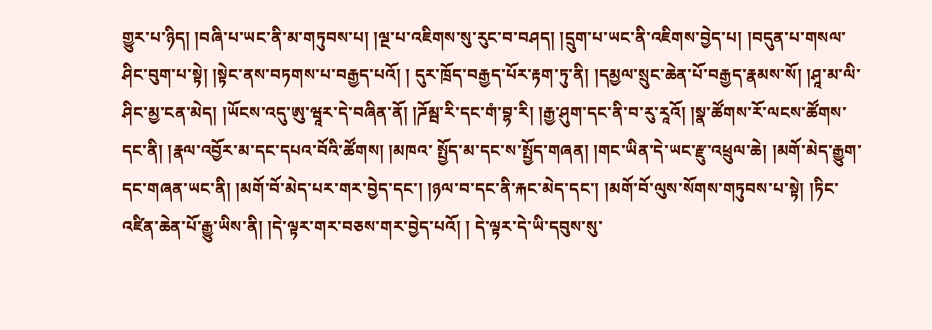གྱུར་པ་ཉིད། །བཞི་པ་ཡང་ནི་མ་གཏུབས་པ། །ལྔ་པ་འཇིགས་སུ་རུང་བ་བཤད། །དྲུག་པ་ཡང་ནི་འཇིགས་བྱེད་པ། །བདུན་པ་གསལ་ཤིང་བུག་པ་སྟེ། །སྟེང་ནས་བཏགས་པ་བརྒྱད་པའོ། ། དུར་ཁྲོད་བརྒྱད་པོར་རྟག་ཏུ་ནི། །དམྱལ་སྲུང་ཆེན་པོ་བརྒྱད་རྣམས་སོ། །ཤཱ་མ་ལི་ཤིང་མྱ་ངན་མེད། །ཡོངས་འདུ་ཨུ་ཝཱར་དེ་བཞིན་ནོ། །ཌོམྦ་རི་དང་གཾ་བྷ་རི། །རྒྱ་ཤུག་དང་ནི་བ་རུ་རཱའོ། །སྣ་ཚོགས་རོ་ལངས་ཚོགས་དང་ནི། །རྣལ་འབྱོར་མ་དང་དཔའ་བོའི་ཚོགས། །མཁའ་ སྤྱོད་མ་དང་ས་སྤྱོད་གཞན། །གང་ཡིན་དེ་ཡང་རྫུ་འཕྲུལ་ཆེ། །མགོ་མེད་རྒྱུག་དང་གཞན་ཡང་ནི། །མགོ་བོ་མེད་པར་གར་བྱེད་དང་། །ཉལ་བ་དང་ནི་རྐང་མེད་དང་། །མགོ་བོ་ལུས་སོགས་གཏུབས་པ་སྟེ། །ཏིང་འཛིན་ཆེན་པོ་རྒྱུ་ཡིས་ནི། །དེ་ལྟར་གར་བཅས་གར་བྱེད་པའོ། ། དེ་ལྟར་དེ་ཡི་དབུས་སུ་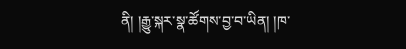ནི། །རྒྱུ་སྐར་སྣ་ཚོགས་བྱ་བ་ཡིན། །ཁ་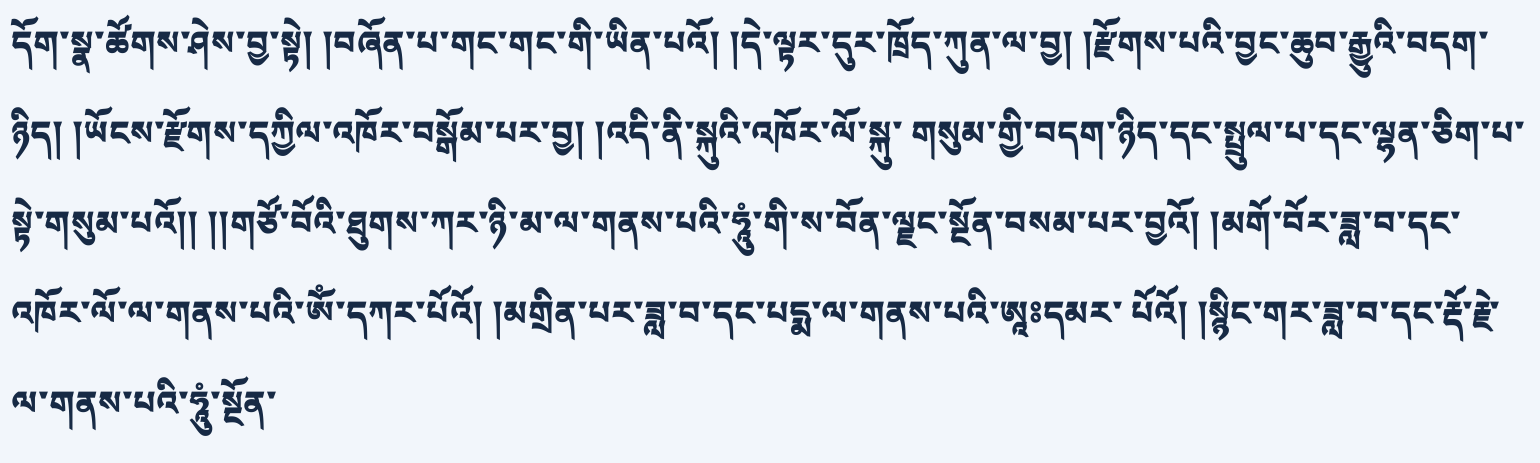དོག་སྣ་ཚོགས་ཤེས་བྱ་སྟེ། །བཞོན་པ་གང་གང་གི་ཡིན་པའོ། །དེ་ལྟར་དུར་ཁྲོད་ཀུན་ལ་བྱ། །རྫོགས་པའི་བྱང་ཆུབ་རྒྱུའི་བདག་ཉིད། །ཡོངས་རྫོགས་དཀྱིལ་འཁོར་བསྒོམ་པར་བྱ། །འདི་ནི་སྐུའི་འཁོར་ལོ་སྐུ་ གསུམ་གྱི་བདག་ཉིད་དང་སྤྲུལ་པ་དང་ལྷན་ཅིག་པ་སྟེ་གསུམ་པའོ།། །།གཙོ་བོའི་ཐུགས་ཀར་ཉི་མ་ལ་གནས་པའི་ཧཱུཾ་གི་ས་བོན་ལྗང་སྔོན་བསམ་པར་བྱའོ། །མགོ་བོར་ཟླ་བ་དང་འཁོར་ལོ་ལ་གནས་པའི་ཨོཾ་དཀར་པོའོ། །མགྲིན་པར་ཟླ་བ་དང་པདྨ་ལ་གནས་པའི་ཨཱཿདམར་ པོའོ། །སྙིང་གར་ཟླ་བ་དང་རྡོ་རྗེ་ལ་གནས་པའི་ཧཱུཾ་སྔོན་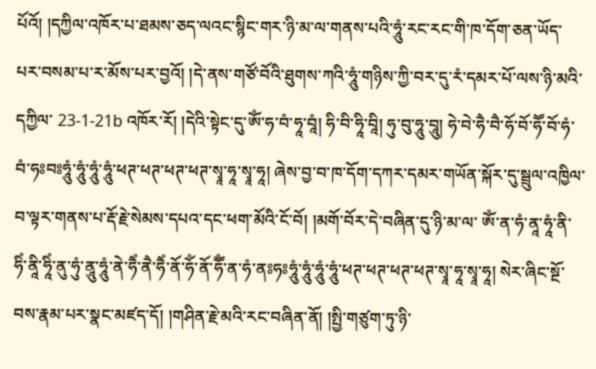པོའོ། །དཀྱིལ་འཁོར་པ་ཐམས་ཅད་ལའང་སྙིང་གར་ཉི་མ་ལ་གནས་པའི་ཧཱུཾ་རང་རང་གི་ཁ་དོག་ཅན་ཡོད་པར་བསམ་པ་ར་མོས་པར་བྱའོ། །དེ་ནས་གཙོ་བོའི་ཐུགས་ཀའི་ཧཱུཾ་གཉིས་ཀྱི་བར་དུ་རཾ་དམར་པོ་ལས་ཉི་མའི་དཀྱིལ་ 23-1-21b འཁོར་རོ། །དེའི་སྟེང་དུ་ཨོཾ་ཧ་བཾ་ཧཱ་བཱཾ། ཧི་བི་ཧཱི་བཱི། ཧུ་བུ་ཧཱུ་བཱུ། ཧེ་བེ་ཧཻ་བཻ་ཧོ་བོ་ཧཽ་བོ་ཧཾ་བཾ་ཧཿབཿཧཱུཾ་ཧཱུཾ་ཧཱུཾ་ཧཱུཾ་ཕཊ་ཕཊ་ཕཊ་ཕཊ་སྭཱ་ཧཱ་སྭཱ་ཧཱ། ཞེས་བྱ་བ་ཁ་དོག་དཀར་དམར་གཡོན་སྐོར་དུ་སྦྲུལ་འཁྱིལ་བ་ལྟར་གནས་པ་རྡོ་རྗེ་སེམས་དཔའ་དང་ཕག་མོའི་ངོ་བོ། །མགོ་བོར་དེ་བཞིན་དུ་ཉི་མ་ལ་ ཨོཾ་ན་ཧཾ་ནཱ་ཧཱཾ་ནི་ཧིཾ་ནཱི་ཧཱིཾ་ནུ་ཧུཾ་ནཱུ་ཧཱུཾ་ནེ་ཧཻཾ་ནཻ་ཧཻཾ་ནོ་ཧོཾ་ནོ་ཧཽཾ་ན་ཧཾ་ནཿཧཿཧཱུཾ་ཧཱུཾ་ཧཱུཾ་ཧཱུཾ་ཕཊ་ཕཊ་ཕཊ་ཕཊ་སྭཱ་ཧཱ་སྭཱ་ཧཱ། སེར་ཞིང་སྔོ་བས་རྣམ་པར་སྣང་མཛད་དོ། །གཤིན་རྗེ་མའི་རང་བཞིན་ནོ། །སྤྱི་གཙུག་ཏུ་ཉི་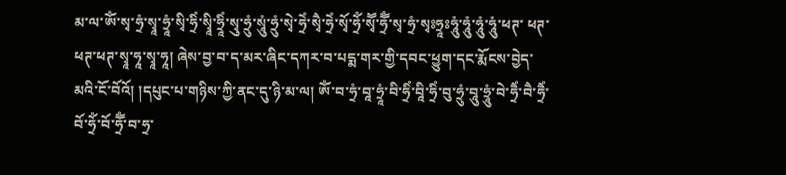མ་ལ་ཨོཾ་སྭ་ཧྲཾ་སྭཱ་ཧྲཱཾ་སྭི་ཧྲིཾ་སྭཱི་ཧྲཱིཾ་སྭུ་ཧྲུཾ་སཱུཾ་ཧྲུཾ་སྭེ་ཧྲེཾ་སྭཻ་ཧྲེཾ་སྭོ་ཧྲོཾ་སྭཽ་ཧྲཽཾ་སྭ་ཧྲཾ་སྭཿཧྲཱཿཧཱུཾ་ཧཱུཾ་ཧཱུཾ་ཧཱུཾ་ཕཊ་ ཕཊ་ཕཊ་ཕཊ་སྭཱ་ཧཱ་སྭཱ་ཧཱ། ཞེས་བྱ་བ་ད་མར་ཞིང་དཀར་བ་པདྨ་གར་གྱི་དབང་ཕྱུག་དང་རྨོངས་བྱེད་མའི་ངོ་བོའོ། །དཔུང་པ་གཉིས་ཀྱི་ནང་དུ་ཉི་མ་ལ། ཨོཾ་བ་ཧྲཾ་བཱ་ཧྲཱཾ་བི་ཧྲིཾ་བཱི་ཧྲིཾ་བུ་ཧྲུཾ་བཱུ་ཧྲཱུཾ་བེ་ཧྲཻཾ་བཻ་ཧྲཻཾ་བོ་ཧྲོཾ་བོ་ཧྲཽཾ་བ་ཧྲ་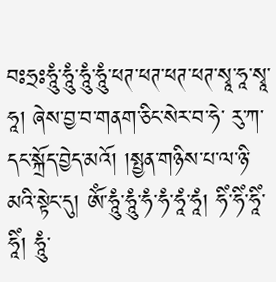བཿཧྲཿཧཱུཾ་ཧཱུཾ་ཧཱུཾ་ཧཱུཾ་ཕཊ་ཕཊ་ཕཊ་ཕཊ་སྭཱ་ཧཱ་སྭཱ་ཧཱ། ཞེས་བྱ་བ་གནག་ཅིང་སེར་བ་ཧེ་ རུ་ཀ་དང་སྐྲོད་བྱེད་མའོ། །སྤྱན་གཉིས་པ་ལ་ཉི་མའི་སྟེང་དུ། ཨོཾ་ཧཱུཾ་ཧཱུཾ་ཧཾ་ཧཾ་ཧཱཾ་ཧཱཾ། ཧིཾ་ཧིཾ་ཧཱིཾ་ཧཱིཾ། ཧཱུཾ་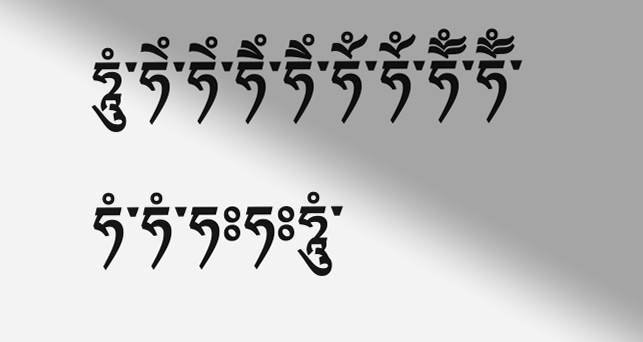ཧཱུཾ་ཧེཾ་ཧེཾ་ཧཻཾ་ཧཻཾ་ཧོཾ་ཧོཾ་ཧཽཾ་ཧཽཾ་ཧཾ་ཧཾ་ཧཿཧཿཧཱུཾ་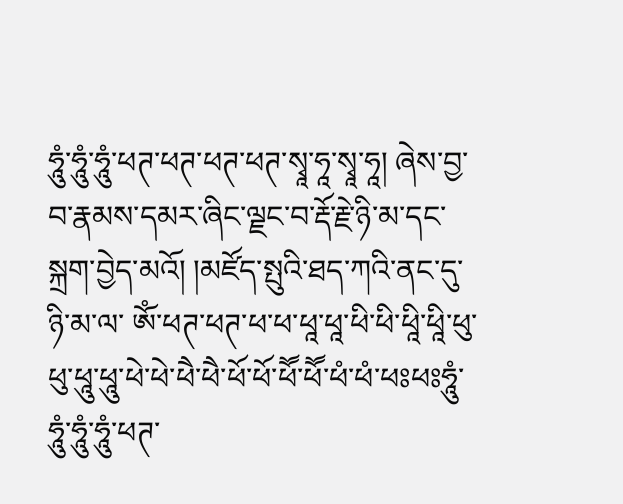ཧཱུཾ་ཧཱུཾ་ཧཱུཾ་ཕཊ་ཕཊ་ཕཊ་ཕཊ་སྭཱ་ཧཱ་སྭཱ་ཧཱ། ཞེས་བྱ་བ་རྣམས་དམར་ཞིང་ལྗང་བ་རྡོ་རྗེ་ཉི་མ་དང་སྐྲག་བྱེད་མའོ། །མཛོད་སྤུའི་ཐད་ཀའི་ནང་དུ་ཉི་མ་ལ་ ཨོཾ་ཕཊ་ཕཊ་ཕ་ཕ་ཕཱ་ཕཱ་ཕི་ཕི་ཕཱི་ཕཱི་ཕུ་ཕུ་ཕཱུ་ཕཱུ་ཕེ་ཕེ་ཕཻ་ཕཻ་ཕོ་ཕོ་ཕཽ་ཕཽ་ཕཾ་ཕཾ་ཕཿཕཿཧཱུཾ་ཧཱུཾ་ཧཱུཾ་ཧཱུཾ་ཕཊ་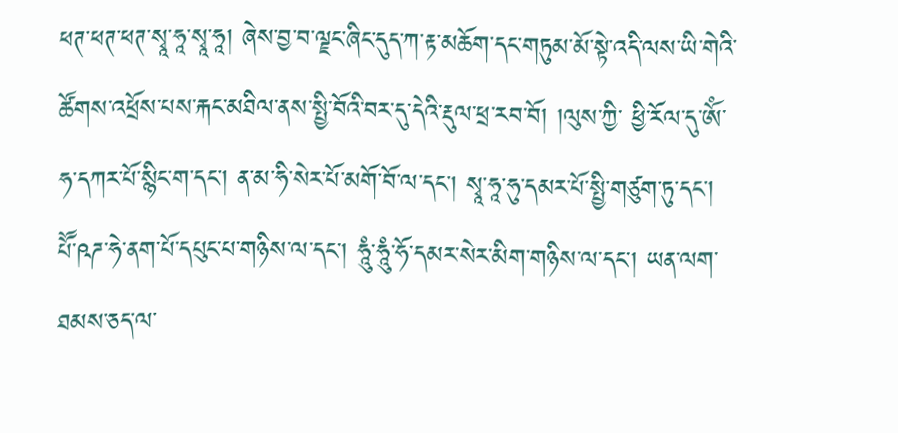ཕཊ་ཕཊ་ཕཊ་སྭཱ་ཧཱ་སྭཱ་ཧཱ། ཞེས་བྱ་བ་ལྗང་ཞིང་དུད་ཀ་རྟ་མཆོག་དང་གཏུམ་མོ་སྟེ་འདི་ལས་ཡི་གེའི་ཚོགས་འཕྲོས་པས་རྐང་མཐིལ་ནས་སྤྱི་བོའི་བར་དུ་དེའི་རྡུལ་ཕྲ་རབ་བོ། །ལུས་ཀྱི་ ཕྱི་རོལ་དུ་ཨོཾ་ཧ་དཀར་པོ་སྙིང་ག་དང་། ན་མ་ཧི་སེར་པོ་མགོ་བོ་ལ་དང་། སྭཱ་ཧཱ་ཧུ་དམར་པོ་སྤྱི་གཙུག་ཏུ་དང་། པཽ་ཥཌ་ཧེ་ནག་པོ་དཔུང་པ་གཉིས་ལ་དང་། ཧཱུཾ་ཧཱུཾ་ཧོ་དམར་སེར་མིག་གཉིས་ལ་དང་། ཡན་ལག་ཐམས་ཅད་ལ་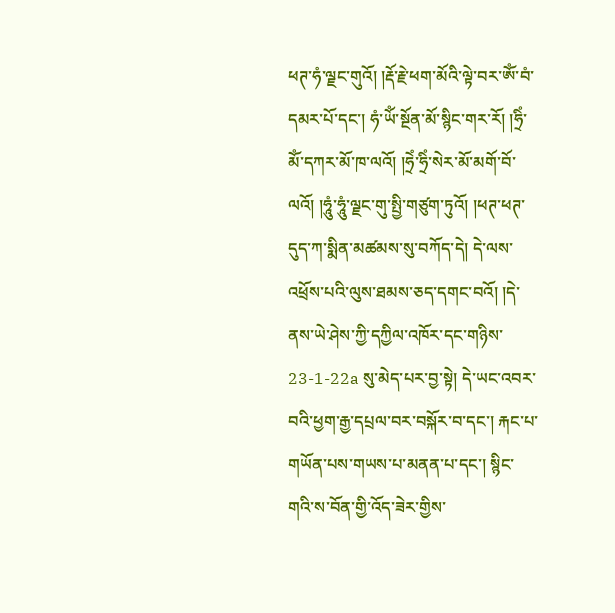ཕཊ་ཧཾ་ལྗང་གུའོ། །རྡོ་རྗེ་ཕག་མོའི་ལྟེ་བར་ཨོཾ་བཾ་ དམར་པོ་དང་། ཧཾ་ཡོཾ་སྔོན་མོ་སྙིང་གར་རོ། །ཧྲིཾ་མོཾ་དཀར་མོ་ཁ་ལའོ། །ཧྲེཾ་ཧྲིཾ་སེར་མོ་མགོ་བོ་ལའོ། །ཧཱུཾ་ཧཱུཾ་ལྗང་གུ་སྤྱི་གཙུག་ཏུའོ། །ཕཊ་ཕཊ་དུད་ཀ་སྨིན་མཚམས་སུ་བཀོད་དེ། དེ་ལས་འཕྲོས་པའི་ལུས་ཐམས་ཅད་དགང་བའོ། །དེ་ནས་ཡེ་ཤེས་ཀྱི་དཀྱིལ་འཁོར་དང་གཉིས་ 23-1-22a སུ་མེད་པར་བྱ་སྟེ། དེ་ཡང་འབར་བའི་ཕྱག་རྒྱ་དཔྲལ་བར་བསྐོར་བ་དང་། རྐང་པ་གཡོན་པས་གཡས་པ་མནན་པ་དང་། སྙིང་གའི་ས་བོན་གྱི་འོད་ཟེར་གྱིས་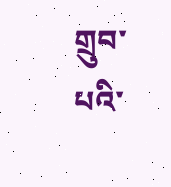གྲུབ་པའི་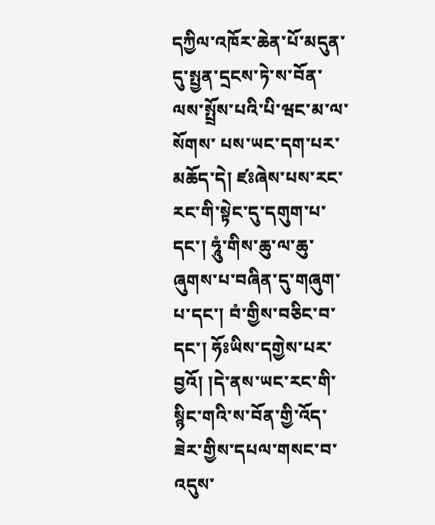དཀྱིལ་འཁོར་ཆེན་པོ་མདུན་དུ་སྤྱན་དྲངས་ཏེ་ས་བོན་ལས་སྤྲོས་པའི་པི་ཝང་མ་ལ་སོགས་ པས་ཡང་དག་པར་མཆོད་དེ། ཛཿཞེས་པས་རང་རང་གི་སྟེང་དུ་དགུག་པ་དང་། ཧཱུཾ་གིས་ཆུ་ལ་ཆུ་ཞུགས་པ་བཞིན་དུ་གཞུག་པ་དང་། བཾ་གྱིས་བཅིང་བ་དང་། ཧོཿཡིས་དགྱེས་པར་བྱའོ། །དེ་ནས་ཡང་རང་གི་སྙིང་གའི་ས་བོན་གྱི་འོད་ཟེར་གྱིས་དཔལ་གསང་བ་འདུས་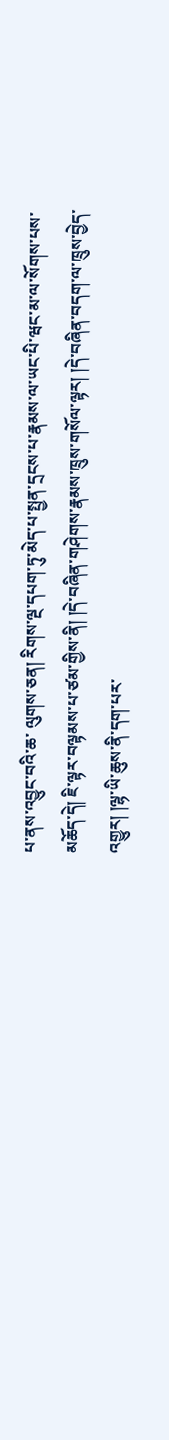པ་ནས་འབྱུང་བའི་ཆ་ ལུགས་ཅན། རིགས་ལྔ་དཔག་ཏུ་མེད་པ་སྤྱན་དྲངས་པ་རྣམས་ལ་ཡང་པི་ཝང་མ་ལ་སོགས་པས་མཆོད་དེ། ཇི་ལྟར་བལྟམས་པ་ཙམ་གྱིས་ནི། །དེ་བཞིན་གཤེགས་རྣམས་ཁྲུས་གསོལ་ལྟར། །དེ་བཞིན་བདག་ལ་ཁྲུས་བྱེད་འགྱུར། །ལྷ་ཡི་ཆུས་ནི་དག་པར་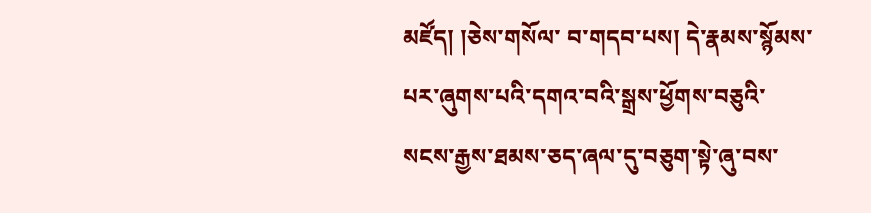མཛོད། །ཅེས་གསོལ་ བ་གདབ་པས། དེ་རྣམས་སྙོམས་པར་ཞུགས་པའི་དགའ་བའི་སྒྲས་ཕྱོགས་བཅུའི་སངས་རྒྱས་ཐམས་ཅད་ཞལ་དུ་བཅུག་སྟེ་ཞུ་བས་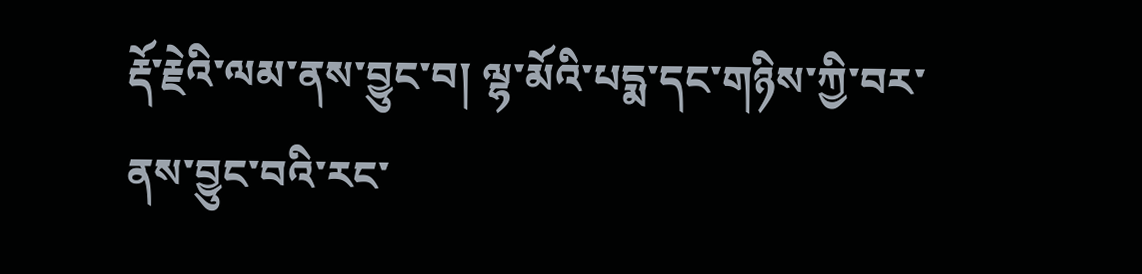རྡོ་རྗེའི་ལམ་ནས་བྱུང་བ། ལྷ་མོའི་པདྨ་དང་གཉིས་ཀྱི་བར་ནས་བྱུང་བའི་རང་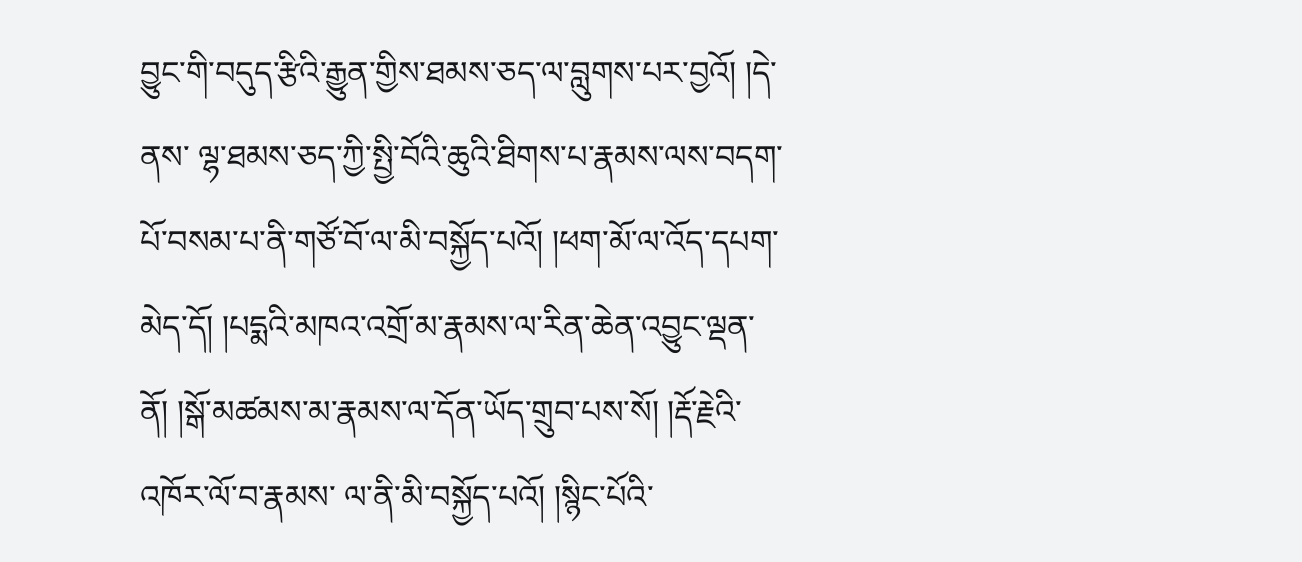བྱུང་གི་བདུད་རྩིའི་རྒྱུན་གྱིས་ཐམས་ཅད་ལ་བླུགས་པར་བྱའོ། །དེ་ནས་ ལྷ་ཐམས་ཅད་ཀྱི་སྤྱི་བོའི་ཆུའི་ཐིགས་པ་རྣམས་ལས་བདག་པོ་བསམ་པ་ནི་གཙོ་བོ་ལ་མི་བསྐྱོད་པའོ། །ཕག་མོ་ལ་འོད་དཔག་མེད་དོ། །པདྨའི་མཁའ་འགྲོ་མ་རྣམས་ལ་རིན་ཆེན་འབྱུང་ལྡན་ནོ། །སྒོ་མཚམས་མ་རྣམས་ལ་དོན་ཡོད་གྲུབ་པས་སོ། །རྡོ་རྗེའི་འཁོར་ལོ་བ་རྣམས་ ལ་ནི་མི་བསྐྱོད་པའོ། །སྙིང་པོའི་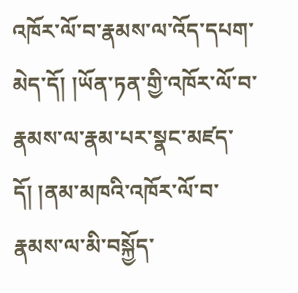འཁོར་ལོ་བ་རྣམས་ལ་འོད་དཔག་མེད་དོ། །ཡོན་ཏན་གྱི་འཁོར་ལོ་བ་རྣམས་ལ་རྣམ་པར་སྣང་མཛད་དོ། །ནམ་མཁའི་འཁོར་ལོ་བ་རྣམས་ལ་མི་བསྐྱོད་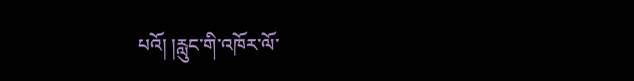པའོ། །རླུང་གི་འཁོར་ལོ་